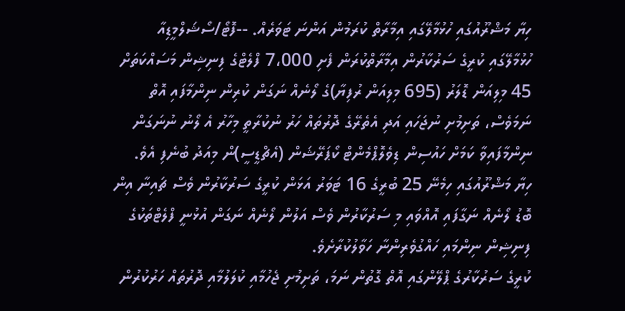ހިޔާ މަޝްރޫއުގައި ހުޅުމާލޭގައި އިމާރާތް ކުރަމުން އަންނަ ޓަވަރެއް. --ފޮޓޯ/ސޯޝަލްމީޑިއާ
ހުޅުމާލޭގައި ކުރީގެ ސަރުކާރުން އިމާރާތްކުރަން ފެށި 7،000 ފްލެޓްގެ ފިނިޝިން މަސައްކަތަށް 45 މިލިއަން ޑޮލަރު (695 މިލިއަން ރުފިޔާ)ގެ ލޯނެއް ނަގަން ކުރިން ނިންމާފައި އޮތް ނަމަވެސް، ތަށިމުށި ނުޖަހައި އަދި އެތެރޭގެ ދޮރުތައް ހަރު ނުކުރާތީ މިހާރު އެ ލޯނު ނުނަގަން ނިންމާފައިވާ ކަމަށް ހައުސިން ޑިވެލޮޕްމެންޓް ކޯޕަރޭޝަން (އެޗްޑީސީ)ން މިއަދު ބުނެފި އެވެ.
ހިޔާ މަޝްރޫއުގައި ހިމެނޭ 25 ބުރީގެ 16 ޓަވަރު އަޅަން ކުރީގެ ސަރުކާރުން ވެސް ޗައިނާ އިން ބޮޑު ލޯނެއް ނަގާފައި އޮއްވައި މި ސަރުކާރުން ވެސް އަލުން ލޯނެއް ނަގަން އުޅުނީ ފްލެޓްތަކުގެ ފިނިޝިން ނިންމައި ހައްގުވެރިންނާ ހަވާލުކުރާށެވެ.
ކުރީގެ ސަރުކާރުގެ ޕްލޭންގައި އޮތް ގޮތުން ނަމަ، ތަށިމުށި ޖެހުމާއި ކުލަލުމާއި ދޮރުތައް ހަރުކުރުން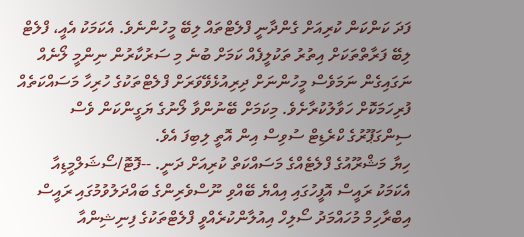ފަދަ ކަންކަން ކުރިއަށް ގެންދާނީ ފްލެޓްތައް ލިބޭ މީހުންނެވެ. އެކަމަކު އެއީ، ފްލެޓް ލިބޭ ފަރާތްތަކަށް އިތުރު ތަކުލީފެއް ކަމަށް ބުނެ މި ސަރުކާރުން ނިންމީ ލޯނެއް ނަގައިގެން ނަމަވެސް މީހުންނަށް ދިރިއުޅެވޭވަރަށް ފްލެޓްތަކުގެ ހުރިހާ މަސައްކަތެއް ފުރިހަމަކޮށް ހަވާލުކުރާށެވެ. މިކަމަށް ބޭނުންވާ ލޯނުގެ ޔަގީންކަން ވެސް ސިންގަޕޫރުގެ ކްރެޑިޓް ސުވިސް އިން އޮތީ ލިބިފަ އެވެ.
ހިޔާ މަޝްރޫއުގެ ފްލެޓެއްގެ މަސައްކަތް ކުރިއަށް ދަނީ. --ފޮޓޮ/ސޯޝަލްމީޑިއާ
އެކަމަކު ރައީސް އޮފީހުގައި އިއްޔެ ބޭއްވި ނޫސްވެރިންގެ ބައްދަލުވުމުގައި ރައީސް އިބްރާހިމް މުހައްމަދު ސޯލިހް އިއުލާންކުރެއްވީ ފްލެޓްތަކުގެ ފިނިޝިންއާ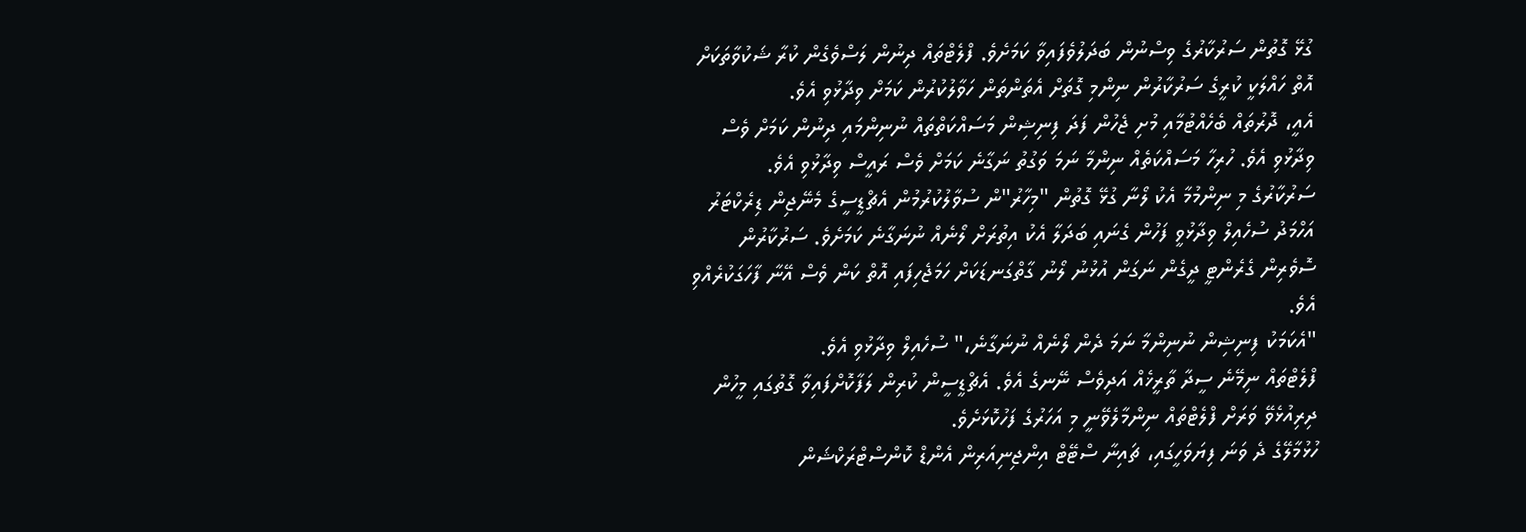ގުޅޭ ގޮތުން ސަރުކާރުގެ ވިސްނުން ބަދަލުވެފައިވާ ކަމަށެވެ. ފްލެޓްތައް ދިނުން ލަސްވެގެން ކުރާ ޝަކުވާތަކަށް އޮތް ހައްލަކީ ކުރީގެ ސަރުކާރުން ނިންމި ގޮތަށް އެތަންތަން ހަވާލުކުރުން ކަމަށް ވިދާޅުވި އެވެ.
އެއީ، ދޮރުތައް ބެހެއްޓުމާއި މުށި ޖެހުން ފަދަ ފިނިޝިން މަސައްކަތްތައް ނުނިންމައި ދިނުން ކަމަށް ވެސް ވިދާޅުވި އެވެ. ހުރިހާ މަސައްކަތެއް ނިންމާ ނަމަ ވަގުތު ނަގާނެ ކަމަށް ވެސް ރައީސް ވިދާޅުވި އެވެ.
ސަރުކާރުގެ މި ނިންމުމާ އެކު ލޯނާ ގުޅޭ ގޮތުން "މިހާރު"ން ސުވާލުކުރުމުން އެޗްޑީސީގެ މެނޭޖިން ޑިރެކްޓަރު އަހްމަދު ސުހެއިލް ވިދާޅުވީ ފަހުން ގެނައި ބަދަލާ އެކު އިތުރަށް ލޯނެއް ނުނަގާނެ ކަމަށެވެ. ސަރުކާރުން ސޮވެރިން ގެރެންޓީ ދީގެން ނަގަން އުޅުނު ލޯނު ގާތްގަނޑަކަށް ހަމަޖެހިފައި އޮތް ކަން ވެސް އޭނާ ފާހަގަކުރެއްވި އެވެ.
"އެކަމަކު ފިނިޝިން ނުނިންމާ ނަމަ ދެން ލޯނެއް ނުނަގާނެ،" ސުހެއިލް ވިދާޅުވި އެވެ.
ފްލެޓްތައް ނިމޭނެ ސީދާ ތާރީޚެއް އަދިވެސް ނޭނގެ އެވެ. އެޗްޑީސީން ކުރިން ލަފާކޮށްފައިވާ ގޮތުގައި މީހުން ދިރިއުޅެވޭ ވަރަށް ފްލެޓްތައް ނިންމާލެވޭނީ މި އަހަރުގެ ފަހުކޮޅަށެވެ.
ހުޅުމާލޭގެ ދެ ވަނަ ފިޔަވަހީގައި، ޗައިނާ ސްޓޭޓް އިންޖިނިއަރިން އެންޑް ކޮންސްޓްރަކްޝަން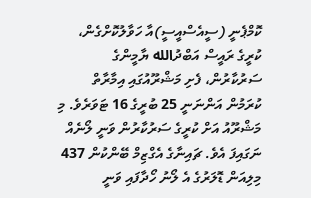ކޮމްޕެނީ (ސީއެސްއީސީ)އާ ހަވާލުކޮށްގެން، ކުރީގެ ރައީސް އަބްދުالله ޔާމީންގެ ސަރުކާރުން، ފެށި މަޝްރޫއުގައި އިމާރާތް ކުރަމުން އަންނަނީ 25 ބުރީގެ 16 ޓަވަރެވެ. މި މަޝްރޫއު އަށް ކުރީގެ ސަރުކާރުން ވަނީ ލޯނެއް ނަގައިފަ އެވެ. ޗައިނާގެ އެގްޒިމް ބޭންކުން 437 މިލިއަން ޑޮލަރުގެ އެ ލޯނު ހޯދާފައި ވަނީ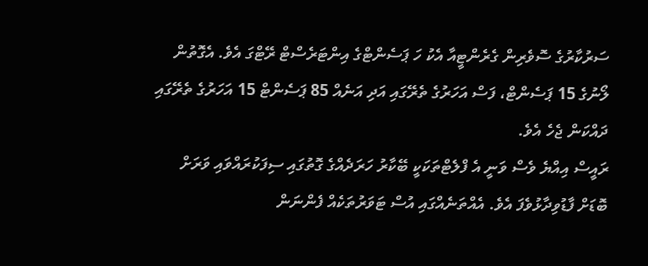ސަރުކާރުގެ ސޮވެރިން ގެރެންޓީއާ އެކު ހަ ޕަސެންޓްގެ އިންޓަރެސްޓް ރޭޓްގަ އެވެ. އެގޮތުން ލޯނުގެ 15 ޕަސެންޓް، ފަސް އަހަރުގެ ތެރޭގައި އަދި އަނެއް 85 ޕަސެންޓް 15 އަހަރުގެ ތެރޭގައި ދައްކަން ޖެހެ އެވެ.
ރައީސް އިއްޔެ ވެސް ވަނީ އެ ފްލެޓްތަކަކީ ބޭކާރު ހަރަދެއްގެ ގޮތުގައި ސިފަކުރައްވައި ވަރަށް ބޮޑަށް ފާޑުވިދާޅުވެފަ އެވެ. އެއްތަނެއްގައި އުސް ޓަވަރުތަކެއް ފެންނަން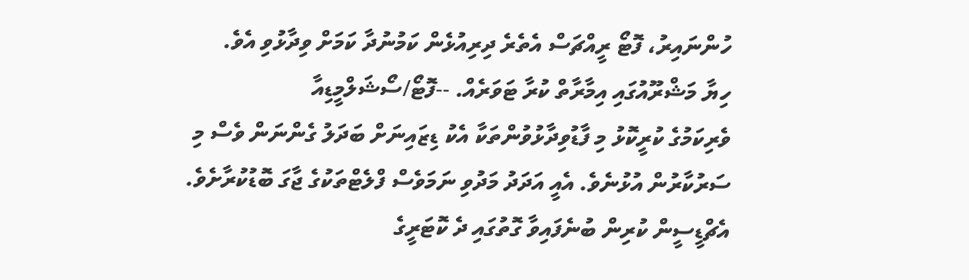ހުންނައިރު، ފޮޓޯ ރީއްޗަސް އެތެރެ ދިރިއުޅެން ކަމުނުދާ ކަމަށް ވިދާޅުވި އެވެ.
ހިޔާ މަޝްރޫއުގައި އިމާރާތް ކުރާ ޓަވަރެއް. --ފޮޓޯ/ސޯޝަލްމީޑިއާ
ވެރިކަމުގެ ކުރީކޮޅު މި ފާޑުވިދާޅުވުންތަކާ އެކު ޑިޒައިނަށް ބަދަލު ގެންނަން ވެސް މި ސަރުކާރުން އުޅުނެވެ. އެއީ އަދަދު މަދުވި ނަމަވެސް ފްލެޓްތަކުގެ ޖާގަ ބޮޑުކުރާށެވެ. އެޗްޑީސީން ކުރިން ބުނެފައިވާ ގޮތުގައި ދެ ކޮޓަރީގެ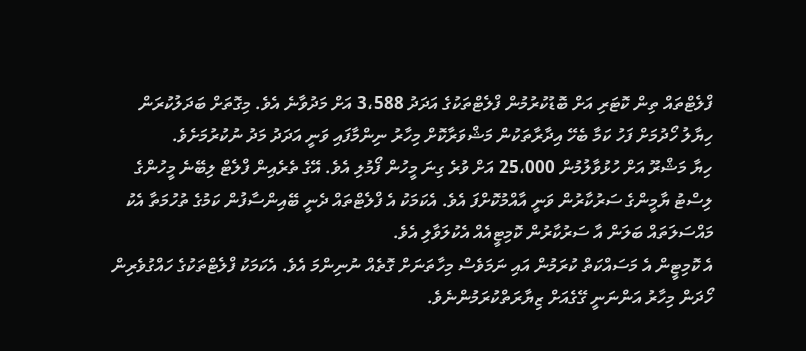ފްލެޓްތައް ތިން ކޮޓަރި އަށް ބޮޑުކުރުމުން ފްލެޓްތަކުގެ އަދަދު 3،588 އަށް މަދުވާނެ އެވެ. މިގޮތަށް ބަދަލުކުރަން ހިޔާލު ހޯދުމަށް ފަހު ކަމާ ބެހޭ އިދާރާތަކުން މަޝްވަރާކޮށް މިހާރު ނިންމާފައި ވަނީ އަދަދު މަދު ނުކުރުމަށެވެ.
ހިޔާ މަޝްރޫ އަށް ހުޅުވާލުމުން 25،000 އަށް ވުރެ ގިނަ މީހުން ފޯމުލި އެވެ. އޭގެ ތެރެއިން ފްލެޓް ލިބޭނެ މީހުންގެ ލިސްޓު ޔާމީންގެ ސަރުކާރުން ވަނީ އާއްމުކޮށްފަ އެވެ. އެކަމަކު އެ ފްލެޓްތައް ދެނީ ބޭއިންސާފުން ކަމުގެ ތުހުމަތާ އެކު މައްސަލަތައް ބަލަން އާ ސަރުކާރުން ކޮމިޓީއެއް އެކުލަވާލި އެވެ.
އެ ކޮމިޓީން އެ މަސައްކަތް ކުރަމުން އައި ނަމަވެސް މިހާތަނަށް ގޮތެއް ނުނިންމަ އެވެ. އެކަމަކު ފްލެޓްތަކުގެ ހައްގުވެރިން ހޯދަން މިހާރު އަންނަނީ ގޭގެއަށް ޒިޔާރަތްކުރަމުންނެވެ.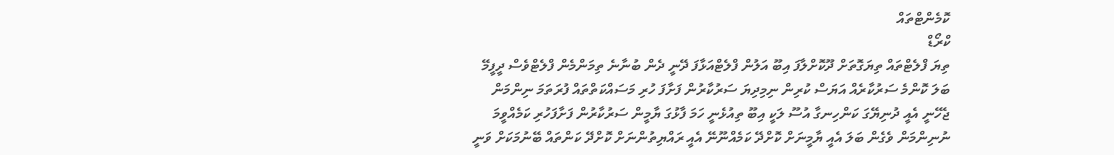ކޮމެންޓްތައް
ކްރޯޑް
ތިޔަ ފްލެޓްތައް ތިޔަގޮތަށް ދޫކޮށްލާފަ އިބޫ އަލުން ފްލެޓްއަޅާފަ ދޭނީ ދެން ބުނާނެ ތިމަންމެން ފްލެޓްވެސް ދީފީމޭ ބަލަ ކޮންމެ ސަރުކާރެއް އަޔަސް ކުރިން ނިމިދިޔަ ސަރުކާރުން ފަށާފަ ހުރި މަސައްކަތްތައް ފުރަތަމަ ނިންމަން ޖެހޭނީ އެއީ ދުނިޔޭގަ ކަންހިނގާ އުސޫ ލަކީ އިބޫ ތިއުޅެނީ ހަމަ ފާޅުގަ ޔާމީން ސަރުކާރުން ފަށާފަހުރި ކަމެއްވީމަ ނުނިންމަން ވެގެން ބަލަ އެއީ ޔާމީނަށް ކޮށްދޭ ކަމެއްނޫނޭ އެއީ ރައްޔިތުންނަށް ކޮށްދޭ ކަންތައް ބޭނުމަކަށް ވަނީ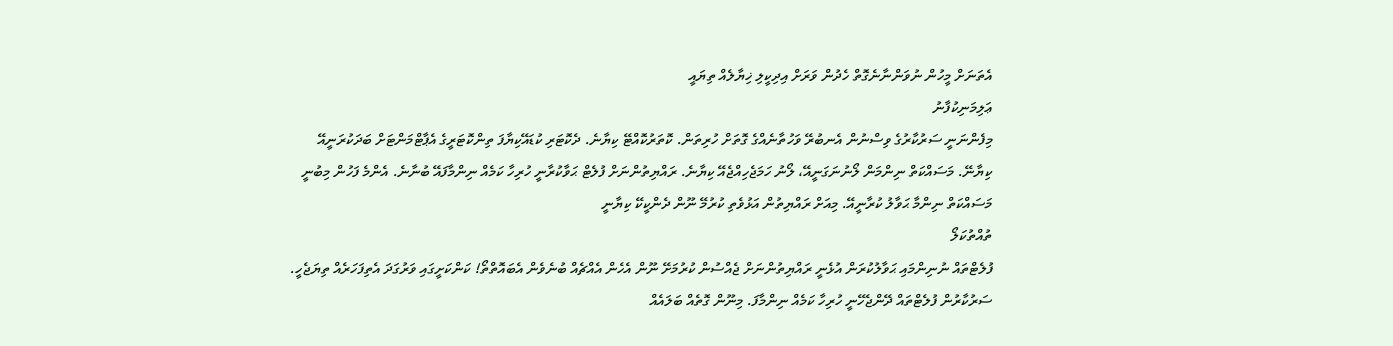އެތަނަށް މީހުން ނުވަންނާނެގޮތް ހެދުން ވަރަށް އިދިކީލި ޚިޔާލެއް ތިޔައީ
ޢަލިމަނިކުފާނު
މިފެންނަނީ ސަރުކާރުގެ ވިސްނުން އެނބުރޭ ވަހުތާނެއްގެ ގޮތަށް ހުރިތަން. ކޮތަރުކޮއްޓޭ ކިޔާނެ. ދެކޮޓަރި ކުޑައޭކިޔާފަ ތިންކޮޓަރީގެ އެޕާޓްމަންޓަށް ބަދަކުރަނީއޭ ކިޔާނޭ. މަސައްކަތް ނިންމަން ލޯނުނަގަނީއޭ، ލޯނު ހަމަޖެހިއްޖެއޭ ކިޔާނެ. ރައްޔިތުންނަށް ފުލެޓް ޙަވާކުރާނީ ހުރިހާ ކަމެއް ނިންމާފައޭ ބުނާނެ. އެންމެ ފަހުން މިބުނީ މަސައްކަތް ނިންމާ ޙަވާލު ކުރާނީއޭ. މިއަށް ރައްޔިތުން އަޅުވެތި ކުރުމޭ ނޫން ދެންކީކޭ ކިޔާނީ
ތުއްތުކަލޯ
ފުލެޓްތައް ނުނިންމައި ޙަވާލުކުރަން އުޅެނީ ރައްޔިތުންނަށް ޖެއްސުން ކުރުމަށޭ ނޫން އެހެން އެއްޗެއް ބުނެވެން އެބައޮތްތޯ! ކަންކަށީގައި ވަރުގަދަ އެތިފަހަރެއް ތިޔަޖެހީ. ސަރުކާރުން ފުލެޓްތައް ދޭންޖެހޭނީ ހުރިހާ ކަމެއް ނިންމާފަ. މިނޫން ގޮތެއް ބަލައެއް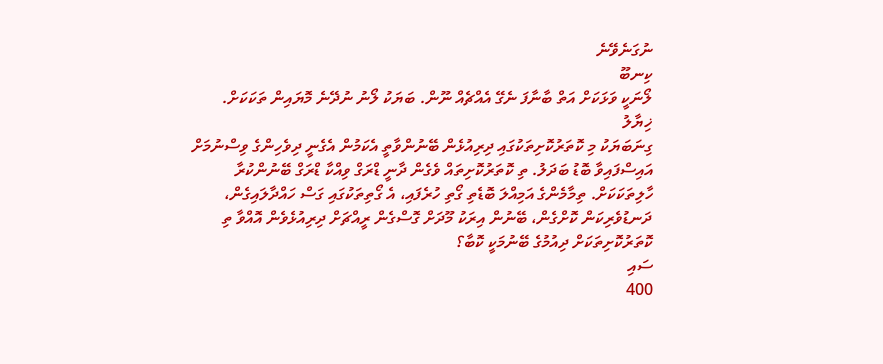ނުގަނެވޭނެ
ކިނބޫ
ލޯނަކީ ވަޅަކަށް އަތް ބާނާފަ ނެގޭ އެއްޗެއް ނޫން. ބަޔަކު ލޯނު ނުދޭނެ މޮޔައިން ތަކަކަށް.
ޚިޔާލު
ގިނަބަޔަކު މި ކޮތަރުކޮށިތަކުގައި ދިރިއުޅެން ބޭނުންވާތީ އެކަމުން އެގެނީ ދިވެހިންގެ ވިސްނުމަށް އައިސްފައިވާ ބޮޑު ބަދަލު. ތި ކޮތަރުކޮށިތައް ވެގެން ދާނީ ޑްރަގް ވިއްކާ ޑްރަގް ބޭނުންކުރާ ހާލިތަކަކަށް. ތިމާމެންގެ އަމިއްލަ ބޮޑެތި ގޯތި ހުރެފައި، އެ ގޯތިތަކުގައި ގަސް ހައްދާލައިގެން، ދަނޑުވެރިކަން ކޮށްގެން، ބޭނުން އިރަކު މޫދަށް ގޮސްގެން ރީއްޗަށް ދިރިއުޅެވެން އޮއްވާ ތި ކޮތަރުކޮށިތަކަށް ދިއުމުގެ ބޭނުމަކީ ކޮބާ؟
ސައި
400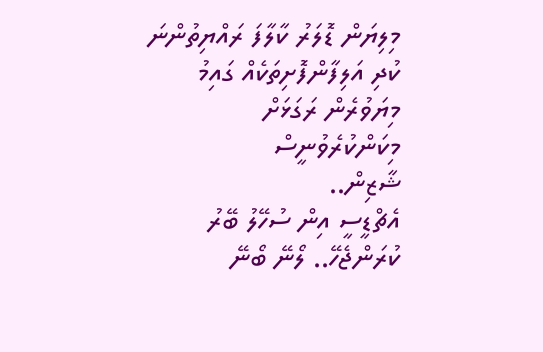މިލިޔަން ޑޮލަރު ކާލާފަ ރައްޔިތުންނަ ކުދި އަލިފާންފޮށިތަކެއް ގައިމު މިޔަވުރެން ރަގަޅަށް މިކަންކުރެވުނީސް
ޝާޒިން..
އެޗްޑީސީ އިން ސުހޭލު ބޭރު ކުރަންޖެހޭ.. ލޯނޭ ބޯނޭ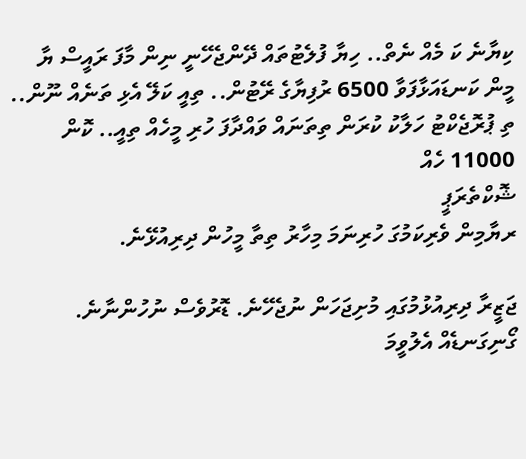ކިޔާނެ ކަ މެއް ނެތް.. ހިޔާ ފުލެޓުތައް ދޭންޖެހޭނީ ނިން މާފަ ރައީސް ޔާ މީން ކަނޑައަޅާފަވާ 6500 ރުފިޔާގެ ރޭޓުން.. ތިއީ ކަލޭ އެޅި ތަނެއް ނޫން.. ތި ޕުރޮޖެކްޓު ހަލާކު ކުރަން ތިތަނައް ވައްދާފަ ހުރި މީހެއް ތިއީ.. ކޮން 11000 ހެއް
ޝޮކްތެރަޕީ
ރޔާމިން ވެރިކަމުގަ ހުރިނަމަ މިހާރު ތިތާ މީހުން ދިރިއުޅޭނެ.

ޖަޒީރާ ދިރިއުޅުމުގައި މުށިޖަހަން ނުޖެހޭނެ. ޑޮރުވެސް ނުހުންނާނެ. ގޯނިގަނޑެއް އެލުވީމަ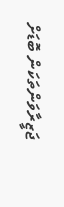ޖަޒީރާވަންތަކަން ބޮޑަށް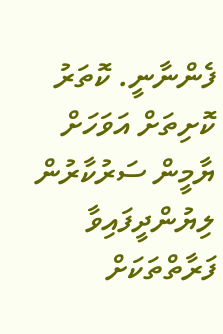ފެންނާނީ. ކޮތަރު ކޮށިތަށް އަވަހަށް ޔާމީން ސަރުކާރުން ލިޔުންދީފައިވާ ފަރާތްތަކަށް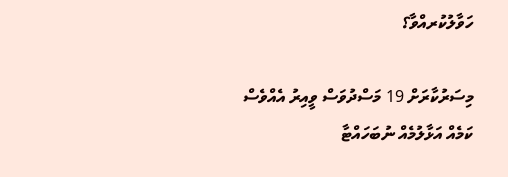ހަވާލުކުރއްވާ؟

މިސަރުކާރަށް 19 މަސްދުވަސް ވީއިރު އެއްވެސް ކަމެއް އަޅާލުމެއް ނުބަހައްޓާ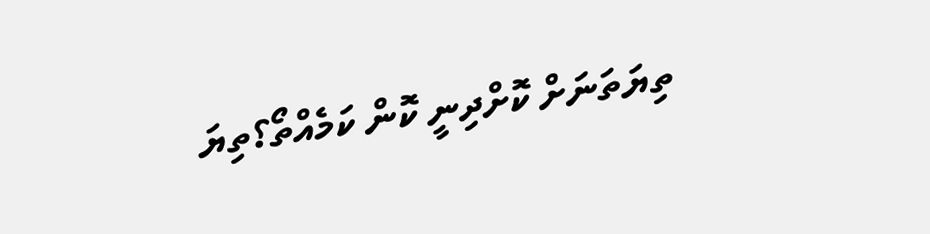ތިޔަތަނަށް ކޮށްދިނީ ކޮން ކަމެއްތޯ؟ތިޔަ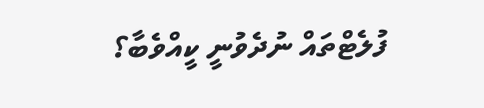ފުލެޓްތައް ނުދެވުނީ ކީއްވެބާ؟